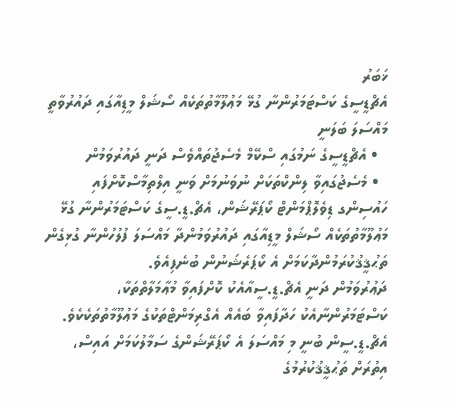ޚަބަރު
އެޗްޑީސީގެ ކަސްޓަމަރުންނާ ގުޅޭ މަޢުލޫމާތުތަކެއް ސޯޝަލް މީޑިއާގައި ދައުރުވާތީ މައްސަލަ ބަލަނީ
  • އެޗްޑީސީގެ ނަމުގައި ސްކޭމް މެސެޖުތައްވެސް ދަނީ ދައުރުވަމުން
  • މެސެޖުގައިވާ ލިންކްތަކަށް ނުވަނުމަށް ވަނީ އިލްތިމާސްކޮށްފައި
ހައުސިންގ ޑިވެލޮޕްމަންޓް ކޯޕަރޭޝަން، އެޗް.ޑީ.ސީގެ ކަސްޓަމަރުންނާ ގުޅޭ މަޢުލޫމާތުތަކެއް ސޯޝަލް މީޑިއާގައި ދައުރުވަމުންދާ މައްސަލަ ފުލުހުންނާ ގުޅިގެން ތަޙުޤީޤުކުރަމުންދާކަމަށް އެ ކޯޕަރެޝަނުން ބުނެފިއެވެ.
ދަޢުރުވަމުން ދަނީ އެޗް.ޑީ.ސީއާއެކު ކޮށްފައިވާ މުޢާމަލާތްތަކާ، ކަސްޓަމަރުންނާއެކު ހަދާފައިވާ ބައެއް އެގްރިމަންޓްތަކުގެ މަޢުލޫމާތުތަކެކެވެ. އެޗް.ޑީ.ސީން ބުނީ މި މައްސަލަ އެ ކޯޕަރޭޝަންގެ ސަމާލުކަމަށް އައިސް، އިތުރަށް ތަޙުޤީޤުކުރުމުގެ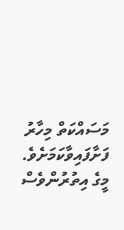މަސައްކަތް މިހާރު ފަށާފައިވާކަމަށެވެ.
މީގެ އިތުރުންވެސް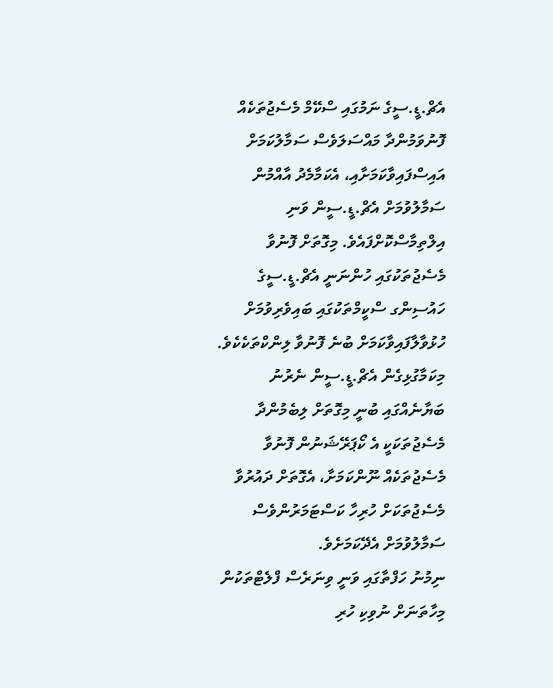އެޗް.ޑީ.ސީގެ ނަމުގައި ސްކޭމް މެސެޖުތަކެއް ފޮނުވަމުންދާ މައްސަލަވެސް ސަމާލުކަމަށް އައިސްފައިވާކަމަށާއި، އެކަމާމެދު އާއްމުން ސަމާލުވުމަށް އެޗް.ޑީ.ސީން ވަނި އިލްތިމާސްކޮށްފައެވެ. މިގޮތަށް ފޮނުވާ މެސެޖުތަކުގައި ހުންނަނީ އެޗް.ޑީ.ސީގެ ހައުސިންގ ސްކީމްތަކުގައި ބައިވެރިވުމަށް ހުޅުވާލާފައިވާކަމަށް ބުނެ ފޮނުވާ ލިންކްތަކެކެވެ.
މިކަމާގުޅިގެން އެޗް.ޑީ.ސީން ނެރުނު ބަޔާނެއްގައި ބުނީ މިގޮތަށް ލިބެމުންދާ މެސެޖުތަކަކީ އެ ކޯޕަރޭޝަނުން ފޮނުވާ މެސެޖުތަކެއް ނޫންކަމަށާ، އެގޮތަށް ދައުރުވާ މެސެޖުތަކަށް ހުރިހާ ކަސްޓަމަރުންވެސް ސަމާލުވުމަށް އެދޭކަމަށެވެ.
ނިމުނު ހަފްތާގައި ވަނީ ވިނަރެސް ފްލެޓްތަކުން މިހާތަނަށް ނުވިކި ހުރި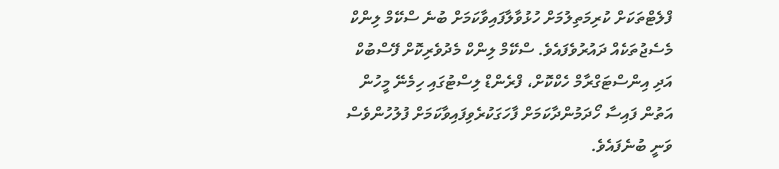ފްލެޓްތަކަށް ކުރިމަތިލުމަށް ހުޅުވާލާފައިވާކަމަށް ބުނެ ސްކޭމް ލިންކް މެސެޖުތަކެއް ދައުރުވެފައެވެ. ސްކޭމް ލިންކް މެދުވެރިކޮށް ފޭސްބުކް އަދި އިންސްޓަގްރާމް ހެކްކޮށް، ފްރެންޑް ލިސްޓުގައި ހިމެނޭ މީހުން އަތުން ފައިސާ ހޯދަމުންދާކަމަށް ފާހަގަކުރެވިފައިވާކަމަށް ފުލުހުންވެސް ވަނީ ބުނެފައެވެ.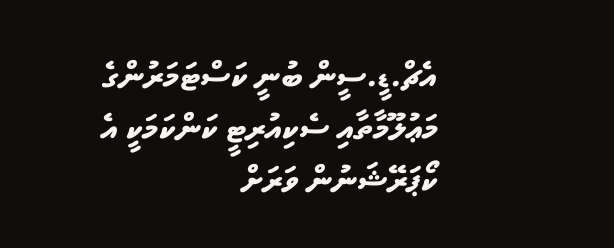އެޗް.ޑީ.ސީން ބުނީ ކަސްޓަމަރުންގެ މަޢުލޫމާތާއި ސެކިއުރިޓީ ކަންކަމަކީ އެ ކޯޕަރޭޝަނުން ވަރަށް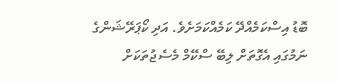ބޮޑު އިސްކަމެއްދޭ ކަމެއްކަމަށެވެ. އަދި ކޯޕަރޭޝަންގެ ނަމުގައި އެގޮތަށް ލިބޭ ސްކޭމް މެސެޖުތަކަށް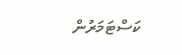ކަސްޓަމަރުން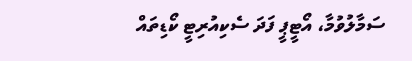ސަމާލުވުމާ، އޯޓީޕީ ފަދަ ސެކިއުރިޓީ ކޯޑިތައް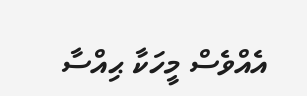އެއްވެސް މީހަކާ ޙިއްސާ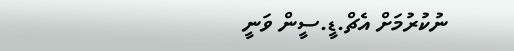ނުކުރުމަށް އެޗް.ޑީ.ސީން ވަނީ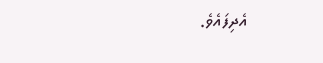އެދިފައެވެ.